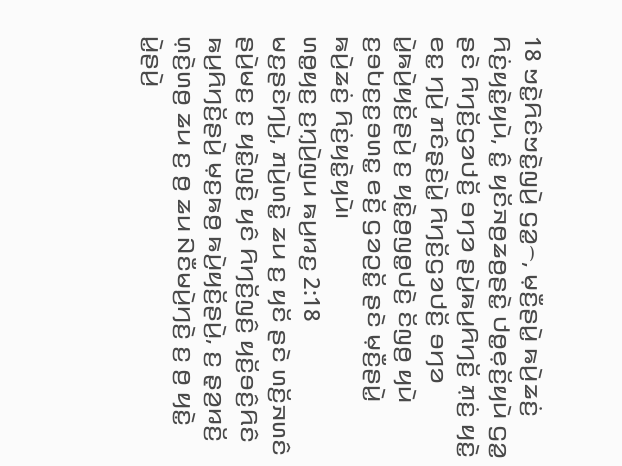18 ꤠꤢꤧ꤭ꤖꤢꤨꤠꤢꤧ꤭ꤜꤣꤧ꤬ ꤞꤤ꤭꤮, ꤗ꤫ꤢꤪ꤬ꤔꤣꤧ꤭ ꤒꤣꤧ꤬ꤘꤢꤦ꤬ ꤖꤢꤦ꤬ꤟꤢꤧ꤭ꤟꤣꤧ, ꤢꤨ꤭ ꤟꤢꤩꤏꤥ꤬ꤘꤥ꤬ꤔꤢꤧ꤭ ꤓꤥ꤭ꤕ꤫ꤢꤩ꤬ꤟꤣꤧ ꤞꤤ꤭ ꤔꤢꤧ ꤖꤚꤢꤩ꤬ꤞꤤꤓꤢꤩ꤬ ꤋꤚꤤ ꤔꤣꤧ꤬ꤒꤣ꤬ꤖꤚꤢꤩ꤬ ꤊ꤫ꤢꤦ꤬ ꤟꤢꤧ꤭ ꤕꤢ꤭ ꤚꤣꤧ꤬ ꤊꤢꤨꤔ꤫ꤢꤧ꤬ꤣꤧ꤭ ꤖꤚꤢꤩ꤬ꤞꤤꤓꤢꤩ꤬ ꤋꤚꤤ ꤣꤧ꤭ꤒꤣꤧ꤬ꤟꤢꤩ꤬ꤔꤣꤧ꤬ ꤢ꤬ ꤟꤢꤧ꤭ꤥ꤬ꤜꤥ꤭ꤓꤢꤧ꤬ ꤢꤩꤜꤥ꤬ ꤟꤣꤧ ꤢ꤬ꤋꤝꤢ꤬ꤢ꤬ꤋꤛꤢ꤭ ꤕꤢꤩ꤬ ꤞꤤꤑꤢꤩ꤭ ꤔꤢꤧ ꤗ꤫ꤢꤪ꤬ꤔꤣꤧ꤭ ꤒꤣꤧ꤬ꤘꤢꤦ꤬ ꤖꤢꤦ꤬ꤟꤢꤧ꤭ꤟꤣꤧ꤯
ꤛꤥ꤭ꤟꤢ꤬ ꤢ꤬ꤚ꤫ꤣꤧ꤬ꤜꤣ ꤒꤣ꤬ꤙꤢ꤬ 2:18
ꤗꤢ꤬ꤔꤢꤧꤚꤣꤧ꤬, ꤊꤣꤧ꤬ꤛꤢꤧ꤭ ꤘꤣ ꤢ꤬ ꤟꤢꤩ ꤔꤢꤧ ꤛꤢꤩ꤬ꤏꤛꤢꤨ ꤔꤣꤧ꤬ꤗꤢ꤬ ꤢ꤬ ꤟꤢꤧ꤭ꤜꤢꤧ꤬ ꤟꤢꤨ ꤖꤚꤢꤩ꤬ꤜꤢꤨ꤬ ꤟꤢꤩ꤬ꤋꤢꤨ꤬ꤖꤢꤨ ꤒꤣ꤬ꤖꤚꤢꤩ꤬ꤔꤣꤧ꤬ ꤗ꤫ꤢ꤬ꤒꤥ꤬ ꤒꤣꤧ꤬ꤟꤢꤩ꤬ꤔꤣꤧ꤬, ꤢ꤬ ꤔ꤫ꤤ꤬ꤙꤢꤩ꤬ ꤛ꤫ꤢꤧ꤬ꤛꤥ꤬ ꤘꤣ ꤢ꤬ ꤥ꤬ ꤘꤣ ꤡꤢꤪꤗꤣꤧ꤬ꤚꤢꤧ꤬ ꤢ꤬ ꤥ꤬ ꤟꤢꤧ꤭ ꤣꤧ꤭ꤔꤣꤧ꤬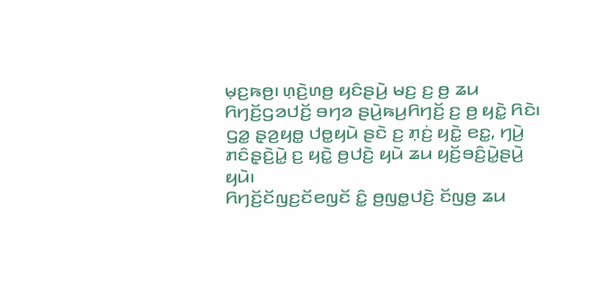ꤗ꤫ꤢ꤬ꤒꤥ꤬꤯ ꤛ꤫ꤢꤧ꤬ꤛꤥ꤬ ꤟꤢꤨꤔꤣꤧ꤬ ꤗꤢ꤬ ꤢ꤬ ꤥ꤬ ꤘꤣ ꤖꤚꤢꤩ꤬ꤞꤤꤓꤢꤩ꤬ ꤋꤚꤤ ꤔꤣꤧ꤬ꤒꤣ꤬ꤖꤚꤢꤩ꤬ ꤢ꤬ ꤥ꤬ ꤟꤢꤧ꤭ ꤖꤢꤧ꤯ ꤞꤤ꤭ ꤔ꤫ꤤ꤬ꤟꤥ꤭ ꤓꤥ꤭ꤟꤣꤧ ꤔꤢꤧ ꤢ꤬ ꤊ꤫ꤢꤦ꤬ ꤟꤢꤧ꤭ ꤕꤢ꤭, ꤚꤣꤧ꤬ ꤊꤢꤨꤔ꤫ꤢꤧ꤬ꤣꤧ꤭ ꤢ꤬ ꤟꤢꤧ꤭ ꤥ꤬ꤓꤢꤧ꤬ ꤟꤣꤧ ꤘꤣ ꤟꤢꤩ꤬ꤋꤢꤨ꤬ꤣꤧ꤭ꤔꤣꤧ꤬ ꤟꤣꤧ꤯
ꤖꤚꤢꤩ꤬ꤢꤩꤜꤢ꤬ꤢꤩꤕꤜꤢꤩ ꤢꤨ꤭ ꤥ꤬ꤜꤥ꤭ꤓꤢꤧ꤬ ꤢꤩꤜꤥ꤬ ꤘꤣ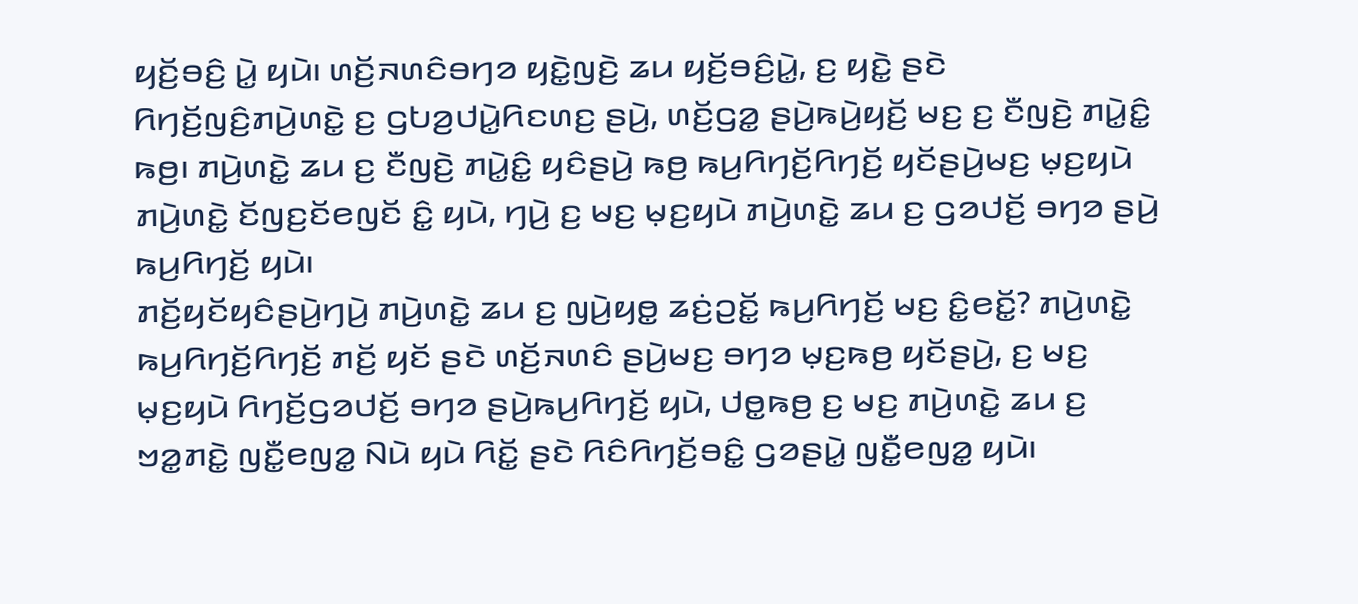ꤟꤢꤩ꤬ꤋꤢꤨ꤬ ꤣꤧ꤭ ꤟꤣꤧ꤯ ꤛꤢꤩ꤬ꤏꤛꤢꤨꤋꤚꤤ ꤟꤢꤧ꤭ꤜꤢꤧ꤬ ꤘꤣ ꤟꤢꤩ꤬ꤋꤢꤨ꤬ꤣꤧ꤭, ꤢ꤬ ꤟꤢꤧ꤭ ꤔꤢꤧ ꤖꤚꤢꤩ꤬ꤜꤢꤨ꤬ꤊꤣꤧ꤬ꤛꤢꤧ꤭ ꤢ꤬ ꤞꤝꤤ꤬ꤓꤣꤧ꤭ꤖꤢꤛꤢ꤬ ꤔꤣꤧ꤬, ꤛꤢꤩ꤬ꤞꤤ꤭ ꤔꤣꤧ꤬ꤒꤣꤧ꤬ꤟꤢꤩ꤬ ꤗꤢ꤬ ꤢ꤬ ꤢꤪꤜꤢꤧ꤬ ꤊꤣꤧ꤭ꤢꤨ꤭ ꤒꤥ꤬꤯ ꤊꤣꤧ꤬ꤛꤢꤧ꤭ ꤘꤣ ꤢ꤬ ꤢꤪꤜꤢꤧ꤬ ꤊꤣꤧ꤭ꤢꤨ꤭ ꤟꤢꤨꤔꤣꤧ꤬ ꤒꤥ꤬ ꤒꤣ꤬ꤖꤚꤢꤩ꤬ꤖꤚꤢꤩ꤬ ꤟꤢꤩꤔꤣꤧ꤬ꤗꤢ꤬ ꤗ꤫ꤢ꤬ꤟꤣꤧ ꤊꤣꤧ꤬ꤛꤢꤧ꤭ ꤢꤩꤜꤢ꤬ꤢꤩꤕꤜꤢꤩ ꤢꤨ꤭ ꤟꤣꤧ, ꤚꤣꤧ꤬ ꤢ꤬ ꤗꤢ꤬ ꤗ꤫ꤢ꤬ꤟꤣꤧ ꤊꤣꤧ꤬ꤛꤢꤧ꤭ ꤘꤣ ꤢ꤬ ꤞꤤꤓꤢꤩ꤬ ꤋꤚꤤ ꤔꤣꤧ꤬ ꤒꤣ꤬ꤖꤚꤢꤩ꤬ ꤟꤣꤧ꤯
ꤊꤢꤩ꤬ꤟꤢꤩꤟꤢꤨꤔꤣꤧ꤬ꤚꤣꤧ꤬ ꤊꤣꤧ꤬ꤛꤢꤧ꤭ ꤘꤣ ꤢ꤬ ꤜꤣꤧ꤬ꤟꤥ꤭ ꤘꤢꤦ꤬ꤑꤢꤩ꤭ ꤒꤣ꤬ꤖꤚꤢꤩ꤬ ꤗꤢ꤬ ꤢꤨ꤭ꤕꤢꤩ꤭? ꤊꤣꤧ꤬ꤛꤢꤧ꤭ ꤒꤣ꤬ꤖꤚꤢꤩ꤬ꤖꤚꤢꤩ꤬ ꤊꤢꤩ꤬ ꤟꤢꤩ ꤔꤢꤧ ꤛꤢꤩ꤬ꤏꤛꤢꤨ ꤔꤣꤧ꤬ꤗꤢ꤬ ꤋꤚꤤ ꤗ꤫ꤢ꤬ꤒꤥ꤬ ꤟꤢꤩꤔꤣꤧ꤬, ꤢ꤬ ꤗꤢ꤬ ꤗ꤫ꤢ꤬ꤟꤣꤧ ꤖꤚꤢꤩ꤬ꤞꤤꤓꤢꤩ꤬ ꤋꤚꤤ ꤔꤣꤧ꤬ꤒꤣ꤬ꤖꤚꤢꤩ꤬ ꤟꤣꤧ, ꤓꤥ꤭ꤒꤥ꤬ ꤢ꤬ ꤗꤢ꤬ ꤊꤣꤧ꤬ꤛꤢꤧ꤭ ꤘꤣ ꤢ꤬ ꤠꤤ꤭ꤊꤢꤧ꤭ ꤜꤢꤪ꤭ꤕꤜꤤ꤭ ꤡꤣꤧ ꤟꤣꤧ ꤖꤢꤩ꤭ ꤔꤢꤧ ꤖꤢꤨꤖꤚꤢꤩ꤬ꤋꤢꤨ꤭ ꤞꤤꤔꤣꤧ꤭ ꤜꤢꤪ꤭ꤕꤜꤤ꤭ ꤟꤣꤧ꤯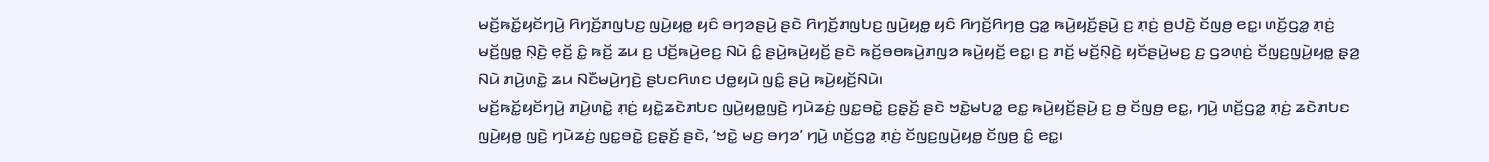ꤗꤢꤩ꤬ꤒꤢꤩ꤭ꤟꤢꤩꤚꤣꤧ꤬ ꤖꤚꤢꤩ꤬ꤊꤜꤝꤢ꤬ ꤜꤣꤧ꤬ꤟꤥ꤭ ꤟꤢꤨ ꤋꤚꤤꤔꤣꤧ꤬ ꤔꤢꤧ ꤖꤚꤢꤩ꤬ꤊꤜꤝꤢ꤬ ꤜꤣꤧ꤬ꤟꤥ꤭ ꤟꤢꤨ ꤖꤚꤢꤩ꤬ꤖꤚꤥ꤬ ꤞꤤ꤭ ꤒꤣꤧ꤬ꤟꤢꤩ꤬ꤔꤣꤧ꤬ ꤢ꤬ ꤊ꤫ꤢꤦ꤬ ꤥ꤬ꤓꤢꤧ꤬ ꤢꤩꤜꤥ꤬ ꤕꤢ꤭꤯ ꤛꤢꤩ꤬ꤞꤤ꤭ ꤊ꤫ꤢꤦ꤬ ꤗꤢꤩ꤬ꤜꤥ꤭ ꤡ꤫ꤢꤧ꤬ ꤕ꤫ꤢꤩ꤬ ꤢꤨ꤭ ꤒꤢꤩ꤬ ꤘꤣ ꤢ꤬ ꤓꤢꤩ꤬ꤒꤣꤧ꤬ꤕꤢ꤬ ꤡꤣꤧ ꤢꤨ꤭ ꤔꤣꤧ꤬ꤒꤣꤧ꤬ꤟꤢꤩ꤬ ꤔꤢꤧ ꤒꤢꤩ꤬ꤋꤥꤒꤣꤧ꤬ꤊꤜꤤ ꤒꤣꤧ꤬ꤟꤢꤩ꤬ ꤕꤢ꤭꤯ ꤢ꤬ ꤊꤢꤩ꤬ ꤗꤢꤩ꤬ꤡ꤫ꤢꤧ꤬ ꤟꤢꤩꤔꤣꤧ꤬ꤗꤢ꤬ ꤢ꤬ ꤞꤤꤛ꤫ꤢꤦ꤬ ꤢꤩꤜꤢ꤬ꤜꤣꤧ꤬ꤟꤥ꤭ ꤔ꤫ꤤ꤬ ꤡꤣꤧ ꤊꤣꤧ꤬ꤛꤢꤧ꤭ ꤘꤣ ꤡꤢꤪꤗꤣꤧ꤬ꤚꤢꤧ꤬ ꤔꤝꤢꤖꤛꤢ ꤓꤥ꤭ꤟꤣꤧ ꤜꤢꤨ꤭ ꤔꤣꤧ꤬ ꤒꤣꤧ꤬ꤟꤢꤩ꤬ꤡꤣꤧ꤯
ꤗꤢꤩ꤬ꤒꤢꤩ꤭ꤟꤢꤩꤚꤣꤧ꤬ ꤊꤣꤧ꤬ꤛꤢꤧ꤭ ꤊ꤫ꤢꤦ꤬ ꤟꤢꤧ꤭ꤘꤢꤧꤊꤝꤢ ꤜꤣꤧ꤬ꤟꤥ꤭ꤜꤢꤧ꤬ ꤚꤣꤧꤘꤢꤦ꤬ ꤜꤢ꤭ꤋꤢꤧ꤭ ꤢ꤬ꤔ꤫ꤢꤩ꤬ ꤔꤢꤧ ꤠꤢꤧ꤭ꤗꤝꤤ꤭ ꤕꤢ꤭ ꤒꤣꤧ꤬ꤟꤢꤩ꤬ꤔꤣꤧ꤬ ꤢ꤬ ꤥ꤬ ꤢꤩꤜꤥ꤬ ꤕꤢ꤭, ꤚꤣꤧ꤬ ꤛꤢꤩ꤬ꤞꤤ꤭ ꤊ꤫ꤢꤦ꤬ ꤘꤢꤧꤊꤝꤢ ꤜꤣꤧ꤬ꤟꤥ꤭ ꤜꤢꤧ꤬ ꤚꤣꤧꤘꤢꤦ꤬ ꤜꤢ꤭ꤋꤢꤧ꤭ ꤢ꤬ꤔ꤫ꤢꤩ꤬ ꤔꤢꤧ, ‘ꤠꤢꤧ꤭ ꤗꤢ꤬ ꤋꤚꤤ’ ꤚꤣꤧ꤬ ꤛꤢꤩ꤬ꤞꤤ꤭ ꤊ꤫ꤢꤦ꤬ ꤢꤩꤜꤢ꤬ꤜꤣꤧ꤬ꤟꤥ꤭ ꤢꤩꤜꤥ꤬ ꤢꤨ꤭ ꤕꤢ꤭꤯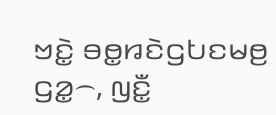ꤠꤢꤧ꤭ ꤋꤥ꤭ꤙꤢꤧꤞꤝꤢꤗꤥ꤬ ꤞꤤ꤭꤮, ꤜꤢꤪ꤭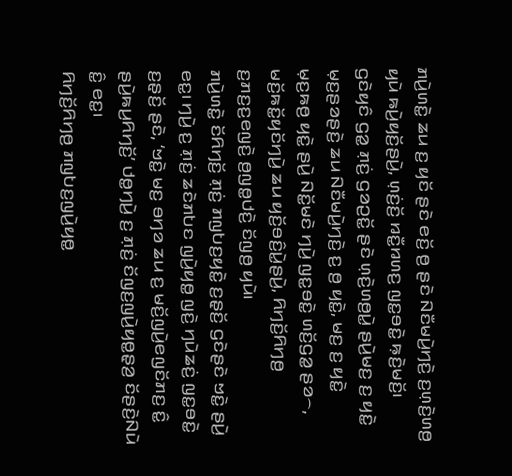ꤊꤣꤧ꤬ꤛꤢꤧ꤭ ꤘꤣ ꤢ꤬ ꤟꤢꤩ ꤔꤢꤧ ꤕꤢꤩ꤬ ꤥ꤬ ꤔꤢꤧ ꤡꤢꤪꤗꤣꤧ꤬ꤚꤢꤧ꤬ ꤢ꤬ꤛ꤫ꤢꤧ꤬ꤛꤥ꤬ ꤟꤣꤧ ꤒꤣꤧ꤬ꤟꤢꤩ꤬ꤔꤣꤧ꤬, ꤛ꤫ꤢꤦ꤬ꤢꤩ꤬ ꤙꤢꤪ꤭ꤙꤛꤢ꤬ ꤜꤢ꤭ꤋꤢꤧ꤭ ꤒ꤫ꤢꤧ꤬ꤗꤢꤩ꤬꤯ ꤞꤢꤧꤟꤢꤨ ꤞꤤ꤭ ꤊ꤫ꤢꤦ꤬ ꤞꤤꤑꤢꤩ꤭ ꤔꤢꤧ ꤛ꤫ꤢꤧ꤬ꤛꤥ꤬ꤣꤧ꤭ ꤔꤣꤧ꤬ꤗꤢ꤬ ꤢ꤬ ꤟꤢꤧ꤭ ꤗ꤫ꤢ꤬ꤔꤤꤔꤢꤧ꤬ ꤘꤣ ꤡꤢꤪꤗꤣꤧ꤬ꤚꤢꤧ꤬ ꤢ꤬ ꤥ꤬ ꤟꤢꤧ꤭, ꤗꤢ꤬ ꤢ꤬ ꤟꤢꤧ꤭ ꤗ꤫ꤢ꤬ꤒꤥ꤬ ꤟꤢꤧ꤭ ꤔꤣꤧ꤬ ꤡꤢꤩ꤭ꤗꤢꤧ ꤚꤣꤧ꤬ ꤜꤢ꤭ꤋꤢꤧ꤭ ꤛꤢꤩ꤬ꤞꤤ꤭ ꤔꤤ꤮, ꤗꤢꤩ꤬ꤒꤢꤩ꤭ꤟꤢꤩꤚꤣꤧ꤬ ꤘꤣ ꤟꤢꤩ꤬ꤋꤢꤨ꤬ꤣꤧ꤭ꤔꤣꤧ꤬, ꤖꤚꤢꤩ꤬ꤖꤚꤥ꤬ ꤢ꤬ꤊꤢ꤬ꤢ꤬ꤕꤜꤢꤧ꤬ ꤥ꤬ꤜꤥ꤭ꤓꤢꤧ꤬ ꤢꤩꤜꤥ꤬ ꤟꤣꤧ꤯
ꤊꤣꤧ꤬ꤛꤢꤧ꤭ ꤢꤩꤖꤚꤢꤩ꤬ ꤊ꤫ꤢꤦ꤬ ꤊꤜꤝꤢ꤬ꤟꤢꤧ꤭ ꤢ꤬ꤔ꤫ꤢꤩ꤬ ꤞꤢꤧꤔꤢꤧ ꤠꤢꤧ꤭ ꤔꤣꤧ꤬ ꤕꤢ꤭꤯ ꤚꤣꤧ꤬ ꤢ꤬ ꤊ꤫ꤢꤦ꤬ ꤘꤢꤧꤊꤝꤢ ꤜꤣꤧ꤬ꤟꤥ꤭ ꤜꤢꤧ꤬ ꤚꤣꤧꤘꤢꤦ꤬ ꤜꤢ꤭ꤋꤢꤧ꤭ ꤢ꤬ꤔ꤫ꤢꤩ꤬ ꤔꤢꤧ, ‘ꤠꤢꤧ꤭ ꤗꤢ꤬ ꤋꤚꤤ ꤘꤣ ꤢ꤬ ꤗꤢꤩ꤬ꤜꤣꤧ꤬ꤕꤜꤢꤩꤊꤢ꤬ ꤢꤨ꤭ ꤔꤣꤧ꤬ꤒꤣ꤬ꤖꤚꤢꤩ꤬’ ꤓꤥ꤭ꤚꤣꤧ꤬ ꤢ꤬ ꤊ꤫ꤢꤦ꤬ ꤢꤩꤜꤢ꤬ꤜꤣꤧ꤬ꤟꤥ꤭ꤔ꤫ꤤ꤬ ꤢꤩꤔꤢꤧ꤬ꤡꤣꤧ ꤢꤨ꤭ ꤕꤢ꤭꤯
ꤖꤚꤢꤩ꤬ꤖꤚꤥ꤬ ꤊꤜꤝꤢ꤬ꤜꤣꤧ꤬ꤟꤥ꤭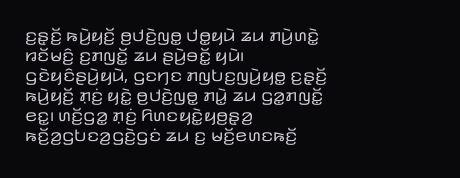ꤢ꤬ꤔ꤫ꤢꤩ꤬ ꤒꤣꤧ꤬ꤟꤢꤩ꤬ ꤥ꤬ꤓꤢꤧ꤬ꤜꤥ꤭ ꤓꤥ꤭ꤟꤣꤧ ꤘꤣ ꤊꤣꤧ꤬ꤛꤢꤧ꤭ ꤙꤢꤩꤗꤢꤨ꤬ ꤢ꤬ꤊꤜꤢꤩ꤭ ꤘꤣ ꤔꤣꤧ꤬ꤋꤢꤩ꤭ ꤟꤣꤧ꤯ ꤞꤢꤧꤟꤢꤨꤔꤣꤧ꤬ꤟꤣꤧ, ꤞꤢꤚꤢ ꤊꤜꤝꤢ꤬ꤜꤣꤧ꤬ꤟꤥ꤭ ꤢ꤬ꤔ꤫ꤢꤩ꤬ ꤒꤣꤧ꤬ꤟꤢꤩ꤬ ꤊ꤫ꤢꤦ꤬ ꤟꤢꤧ꤭ ꤥ꤬ꤓꤢꤧ꤬ꤜꤥ꤭ ꤊꤣꤧ꤭ ꤘꤣ ꤞꤤ꤭ꤊꤜꤢꤩ꤭ ꤕꤢ꤭꤯ ꤛꤢꤩ꤬ꤞꤤ꤭ ꤊ꤫ꤢꤦ꤬ ꤖꤛꤢꤟꤢꤧ꤭ꤟꤥ꤬ꤔ꤫ꤤ꤬ ꤒꤢꤩ꤬ꤤ꤬ꤞꤝꤢꤤ꤬ꤞꤢꤧ꤬ꤞꤢꤦ ꤘꤣ ꤢ꤬ ꤗꤢꤩ꤬ꤕꤛꤢꤒꤢꤩ꤬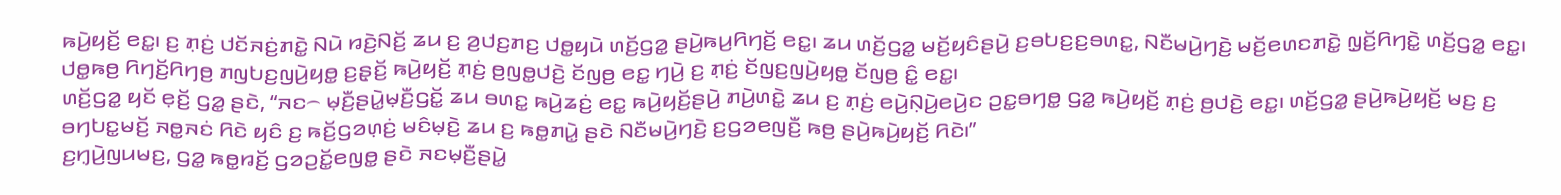ꤒꤣꤧ꤬ꤟꤢꤩ꤬ ꤕꤢ꤭꤯ ꤢ꤬ ꤊ꤫ꤢꤦ꤬ ꤓꤢꤩꤏꤢꤦ꤬ꤊꤢꤧ꤭ ꤡꤣꤧ ꤙꤢꤧ꤬ꤡꤢꤩ꤬ ꤘꤣ ꤢ꤬ ꤤ꤬ꤓꤢ꤬ꤊꤢ꤬ ꤓꤥ꤭ꤟꤣꤧ ꤛꤢꤩ꤬ꤞꤤ꤭ ꤔꤣꤧ꤬ꤒꤣ꤬ꤖꤚꤢꤩ꤬ ꤕꤢ꤭꤯ ꤘꤣ ꤛꤢꤩ꤬ꤞꤤ꤭ ꤗꤢꤩ꤬ꤟꤢꤨꤔꤣꤧ꤬ ꤢ꤬ꤋꤝꤢ꤬ꤢ꤬ꤋꤛꤢ꤭, ꤡꤢꤪꤗꤣꤧ꤬ꤚꤢꤧ꤬ ꤗꤢꤩ꤬ꤕꤛꤢꤊꤢꤧ꤭ ꤜ꤫ꤢꤩ꤬ꤖꤚꤢꤧ꤭ ꤛꤢꤩ꤬ꤞꤤ꤭ ꤕꤢ꤭꤯
ꤓꤥ꤭ꤒꤥ꤬ ꤖꤚꤢꤩ꤬ꤖꤚꤥ꤬ ꤊꤜꤝꤢ꤬ꤜꤣꤧ꤬ꤟꤥ꤭ ꤢ꤬ꤔ꤫ꤢꤩ꤬ ꤒꤣꤧ꤬ꤟꤢꤩ꤬ ꤊ꤫ꤢꤦ꤬ ꤥ꤬ꤜꤥ꤭ꤓꤢꤧ꤬ ꤢꤩꤜꤥ꤬ ꤕꤢ꤭ ꤚꤣꤧ꤬ ꤢ꤬ ꤊ꤫ꤢꤦ꤬ ꤢꤩꤜꤢ꤬ꤜꤣꤧ꤬ꤟꤥ꤭ ꤢꤩꤜꤥ꤬ ꤢꤨ꤭ ꤕꤢ꤭꤯
ꤛꤢꤩ꤬ꤞꤤ꤭ ꤟꤢꤩ ꤕ꤫ꤢꤩ꤬ ꤞꤤ꤭ ꤔꤢꤧ, “ꤏꤢ꤮ ꤗ꤫ꤢꤪ꤬ꤔꤣꤧ꤭ꤗ꤫ꤢꤪ꤬ꤞꤢꤩ꤭ ꤘꤣ ꤋꤛꤢ꤭ ꤒꤣꤧ꤬ꤘꤢꤦ꤬ ꤕꤢ꤭ ꤒꤣꤧ꤬ꤟꤢꤩ꤬ꤔꤣꤧ꤬ ꤊꤣꤧ꤬ꤛꤢꤧ꤭ ꤘꤣ ꤢ꤬ ꤊ꤫ꤢꤦ꤬ ꤕꤣꤧ꤬ꤡ꤫ꤣꤧ꤬ꤕꤣꤧ꤬ꤢ ꤑꤢ꤭ꤋꤚꤥ꤭ ꤞꤤ꤭ ꤒꤣꤧ꤬ꤟꤢꤩ꤬ ꤊ꤫ꤢꤦ꤬ ꤥ꤬ꤓꤢꤧ꤬ ꤕꤢ꤭꤯ ꤛꤢꤩ꤬ꤞꤤ꤭ ꤔꤣꤧ꤬ꤒꤣꤧ꤬ꤟꤢꤩ꤬ ꤗꤢ꤬ ꤢ꤬ ꤋꤚꤝꤢ꤭ꤗꤢꤩ꤬ ꤏꤥ꤭ꤏꤢꤦ ꤖꤢꤧ ꤟꤢꤨ ꤢ꤬ ꤒꤢꤩ꤬ꤞꤤꤛ꤫ꤢꤦ꤬ ꤗꤢꤨꤗ꤫ꤢꤧ꤬ ꤘꤣ ꤢ꤬ ꤒꤥ꤭ꤊꤣꤧ꤭ ꤔꤢꤧ ꤡꤢꤪꤗꤣꤧ꤬ꤚꤢꤧ꤬ ꤢ꤬ꤞꤤꤕꤜꤢꤪ꤬ ꤒꤥ꤬ ꤔꤣꤧ꤬ꤒꤣꤧ꤬ꤟꤢꤩ꤬ ꤖꤢꤧ꤯”
ꤢ꤬ꤚ꤫ꤣꤧ꤬ꤜꤣꤗꤢ꤬, ꤞꤤ꤭ ꤒꤥ꤭ꤙꤢꤩ꤬ ꤞꤤꤑꤢꤩ꤭ꤕꤜꤥ꤭ ꤔꤢꤧ ꤏꤢꤗ꤫ꤢꤪ꤬ꤔꤣꤧ꤭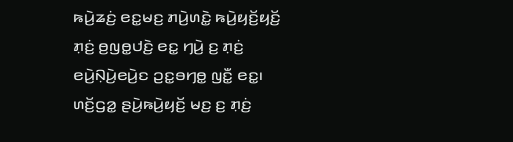ꤒꤣꤧ꤬ꤘꤢꤦ꤬ ꤕꤢ꤭ꤗꤢ꤬ ꤊꤣꤧ꤬ꤛꤢꤧ꤭ ꤒꤣꤧ꤬ꤟꤢꤩ꤬ꤟꤢꤩ꤬ ꤊ꤫ꤢꤦ꤬ ꤥ꤬ꤜꤥ꤭ꤓꤢꤧ꤬ ꤕꤢ꤭ ꤚꤣꤧ꤬ ꤢ꤬ ꤊ꤫ꤢꤦ꤬ ꤕꤣꤧ꤬ꤡ꤫ꤣꤧ꤬ꤕꤣꤧ꤬ꤢ ꤑꤢ꤭ꤋꤚꤥ꤭ ꤜꤢꤪ꤭ ꤕꤢ꤭꤯ ꤛꤢꤩ꤬ꤞꤤ꤭ ꤔꤣꤧ꤬ꤒꤣꤧ꤬ꤟꤢꤩ꤬ ꤗꤢ꤬ ꤢ꤬ ꤊ꤫ꤢꤦ꤬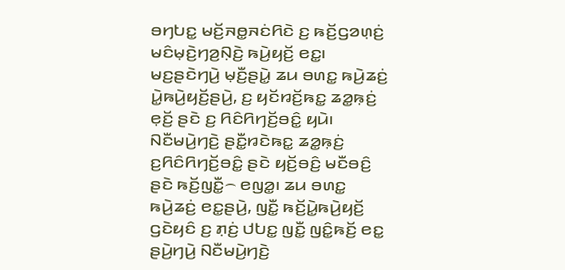ꤋꤚꤝꤢ꤭ ꤗꤢꤩ꤬ꤏꤥ꤭ꤏꤢꤦꤖꤢꤧ ꤢ꤬ ꤒꤢꤩ꤬ꤞꤤꤛ꤫ꤢꤦ꤬ ꤗꤢꤨꤗ꤫ꤢꤧ꤬ꤚꤤ꤬ꤡ꤫ꤢꤧ꤬ ꤒꤣꤧ꤬ꤟꤢꤩ꤬ ꤕꤢ꤭꤯
ꤗꤢ꤬ꤔꤢꤧꤚꤣꤧ꤬ ꤗ꤫ꤢꤪ꤬ꤔꤣꤧ꤭ ꤘꤣ ꤋꤛꤢ꤭ ꤒꤣꤧ꤬ꤘꤢꤦ꤬ ꤣꤧ꤭ꤒꤣꤧ꤬ꤟꤢꤩ꤬ꤔꤣꤧ꤬, ꤢ꤬ ꤟꤢꤩꤙꤢꤩ꤬ꤒꤢ꤭ ꤘꤤ꤭ꤒ꤫ꤢꤦ꤬ ꤕ꤫ꤢꤩ꤬ ꤔꤢꤧ ꤢ꤬ ꤖꤢꤨꤖꤚꤢꤩ꤬ꤋꤢꤨ꤭ ꤟꤣꤧ꤯ ꤡꤢꤪꤗꤣꤧ꤬ꤚꤢꤧ꤬ ꤔꤢꤪ꤭ꤙꤢꤧꤒꤢ꤭ ꤘꤤ꤭ꤒ꤫ꤢꤦ꤬ ꤢ꤬ꤖꤢꤨꤖꤚꤢꤩ꤬ꤋꤢꤨ꤭ ꤔꤢꤧ ꤟꤢꤩ꤬ꤋꤢꤨ꤬ ꤗꤢꤪꤋꤢꤨ꤬ ꤔꤢꤧ ꤒꤢꤩ꤬ꤜꤢꤪ꤭꤮ ꤕꤜꤤ꤭꤯ ꤘꤣ ꤋꤛꤢ꤭ ꤒꤣꤧ꤬ꤘꤢꤦ꤬ ꤕꤢ꤭ꤔꤣꤧ꤬, ꤜꤢꤪ꤭ ꤒꤢꤩ꤬ꤣꤧ꤭ꤒꤣꤧ꤬ꤟꤢꤩ꤬ ꤞꤢꤧꤟꤢꤨ ꤢ꤬ ꤊ꤫ꤢꤦ꤬ ꤓꤝꤢ꤭ ꤜꤢꤪ꤭ ꤜꤢꤨ꤭ꤒꤢꤩ꤬ ꤕꤢ꤭ ꤔꤣꤧ꤬ꤚꤣꤧ꤬ ꤡꤢꤪꤗꤣꤧ꤬ꤚꤢꤧ꤬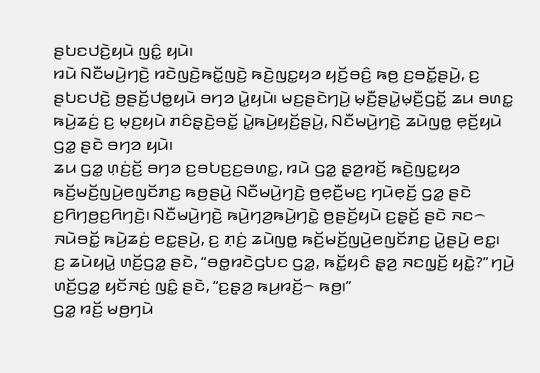ꤔꤝꤢꤓꤢꤧ꤬ꤟꤣꤧ ꤜꤢꤨ꤭ ꤟꤣꤧ꤯
ꤙꤣꤧ ꤡꤢꤪꤗꤣꤧ꤬ꤚꤢꤧ꤬ ꤙꤢꤧꤜꤢꤧ꤬ꤒꤢꤩ꤭ꤜꤢꤧ꤬ ꤒꤢꤧ꤬ꤜꤢ꤭ꤟꤤ ꤟꤢꤩ꤬ꤋꤢꤨ꤬ ꤒꤥ꤬ ꤢ꤬ꤋꤢꤩ꤭ꤔꤣꤧ꤬, ꤢ꤬ ꤔꤝꤢꤓꤢꤧ꤬ ꤥ꤬ꤔꤢꤩ꤬ꤓꤥ꤭ꤟꤣꤧ ꤋꤚꤤ ꤣꤧ꤭ꤟꤣꤧ꤯ ꤗꤢ꤬ꤔꤢꤧꤚꤣꤧ꤬ ꤗ꤫ꤢꤪ꤬ꤔꤣꤧ꤭ꤗ꤫ꤢꤪ꤬ꤞꤢꤩ꤭ ꤘꤣ ꤋꤛꤢ꤭ ꤒꤣꤧ꤬ꤘꤢꤦ꤬ ꤢ꤬ ꤗ꤫ꤢ꤬ꤟꤣꤧ ꤊꤢꤨꤔ꤫ꤢꤧ꤬ꤋꤢꤩ꤭ ꤣꤧ꤭ꤒꤣꤧ꤬ꤟꤢꤩ꤬ꤔꤣꤧ꤬, ꤡꤢꤪꤗꤣꤧ꤬ꤚꤢꤧ꤬ ꤘꤣꤧꤜꤥ꤭ ꤕ꤫ꤢꤩ꤬ꤟꤣꤧ ꤞꤤ꤭ ꤔꤢꤧ ꤋꤚꤤ ꤟꤣꤧ꤯
ꤘꤣ ꤞꤤ꤭ ꤛ꤫ꤢꤦ꤬ꤢꤩ꤬ ꤋꤚꤤ ꤢ꤬ꤋꤝꤢ꤬ꤢ꤬ꤋꤛꤢ꤭, ꤙꤣꤧ ꤞꤤ꤭ ꤔ꤫ꤤ꤬ꤙꤢꤩ꤬ ꤒꤢꤧ꤬ꤜꤢ꤭ꤟꤤ ꤒꤢꤩ꤬ꤗꤢꤩ꤬ꤜꤣꤧ꤬ꤕꤜꤢꤩꤊꤢ꤬ ꤒꤥ꤬ꤔꤣꤧ꤬ ꤡꤢꤪꤗꤣꤧ꤬ꤚꤢꤧ꤬ ꤥ꤬ꤕ꤫ꤢꤪ꤬ꤗꤢ꤬ ꤚꤣꤧꤕ꤫ꤢꤩ꤬ ꤞꤤ꤭ ꤔꤢꤧ ꤢ꤬ꤖꤚꤥ꤬ꤢ꤬ꤖꤚꤢꤧ꤬꤯ ꤡꤢꤪꤗꤣꤧ꤬ꤚꤢꤧ꤬ ꤒꤣꤧ꤬ꤚꤤ꤬ꤒꤣꤧ꤬ꤚꤢꤧ꤭ ꤥ꤬ꤔꤢꤩ꤬ꤟꤣꤧ ꤢ꤬ꤔ꤫ꤢꤩ꤬ ꤔꤢꤧ ꤏꤢ꤮ ꤏꤣꤧꤋꤢꤩ꤭ ꤒꤣꤧ꤬ꤘꤢꤦ꤬ ꤕꤢ꤭ꤔꤣꤧ꤬, ꤢ꤬ ꤊ꤫ꤢꤦ꤬ ꤘꤣꤧꤜꤥ꤭ ꤒꤢꤩ꤬ꤗꤢꤩ꤬ꤜꤣꤧ꤬ꤕꤜꤢꤩꤊꤢ꤬ ꤣꤧ꤭ꤔꤣꤧ꤬ ꤕꤢ꤭꤯
ꤢ꤬ ꤘꤣꤧꤟꤣꤧ꤭ ꤛꤢꤩ꤬ꤞꤤ꤭ ꤔꤢꤧ, “ꤋꤥ꤭ꤙꤢꤧꤞꤝꤢ ꤞꤤ꤭, ꤒꤢꤩ꤭ꤟꤢꤨ ꤔ꤫ꤤ꤬ ꤏꤢꤜ꤫ꤢꤩ꤬ ꤟꤢꤧ꤭?” ꤚꤣꤧ꤬ ꤛꤢꤩ꤬ꤞꤤ꤭ ꤟꤢꤩꤏꤢꤦ꤬ ꤜꤢꤨ꤭ ꤔꤢꤧ, “ꤢ꤬ꤔ꤫ꤤ꤬ ꤒꤣ꤬ꤙꤢꤩ꤬꤮ ꤒꤥ꤬꤯”
ꤞꤤ꤭ ꤙꤢꤩ꤬ ꤗꤥ꤬ꤚꤣꤧ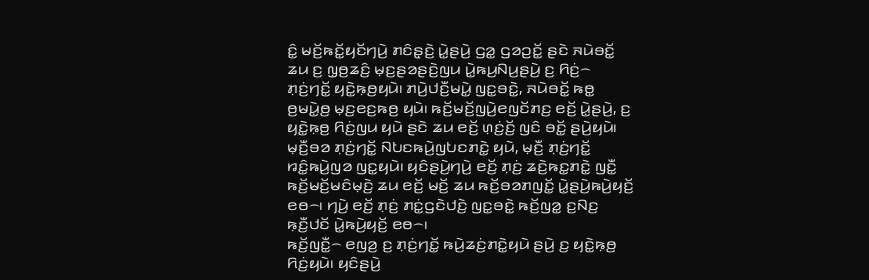ꤢꤨ꤭ ꤗꤢꤩ꤬ꤒꤢꤩ꤭ꤟꤢꤩꤚꤣꤧ꤬ ꤊꤢꤨꤔ꤫ꤢꤧ꤬ ꤣꤧ꤭ꤔꤣꤧ꤬ ꤞꤤ꤭ ꤞꤤꤑꤢꤩ꤭ ꤔꤢꤧ ꤏꤣꤧꤋꤢꤩ꤭ ꤘꤣ ꤢ꤬ ꤜ꤫ꤥ꤬ꤘꤢꤨ꤬ ꤗ꤫ꤢ꤬ꤔꤤꤔꤢꤧ꤬ꤜꤣ ꤣꤧ꤭ꤒꤣ꤬ꤡꤣ꤬ꤔꤣꤧ꤬ ꤢ꤬ ꤖꤢꤦ꤬꤮ ꤊ꤫ꤢꤦ꤬ꤚꤢꤩ꤭ ꤟꤢꤧ꤭ꤒ꤫ꤥ꤬ꤟꤣꤧ꤯ ꤊꤣꤧ꤬ꤓꤢꤪ꤬ꤗꤣꤧ꤭ ꤜꤢ꤭ꤋꤢꤧ꤭, ꤏꤣꤧꤋꤢꤩ꤭ ꤒꤥ꤭ ꤥ꤬ꤗꤣꤧ꤭ꤥ꤬ ꤗ꤫ꤢ꤬ꤕꤢ꤬ꤒꤥ꤬ ꤟꤣꤧ꤯ ꤒꤢꤩ꤬ꤗꤢꤩ꤬ꤜꤣꤧ꤬ꤕꤜꤢꤩꤊꤢ꤬ ꤕꤢꤩ꤬ ꤣꤧ꤭ꤔꤣꤧ꤬, ꤢ꤬ ꤟꤢꤧ꤭ꤒ꤫ꤥ꤬ ꤖꤢꤦ꤬ꤜꤣ ꤟꤣꤧ ꤔꤢꤧ ꤘꤣ ꤕꤢꤩ꤬ ꤛ꤫ꤢꤦ꤬ꤢꤩ꤬ ꤜꤢꤨ ꤋꤢꤩ꤭ ꤔꤣꤧ꤬ꤟꤣꤧ꤯
ꤗ꤫ꤢꤪ꤬ꤋꤤ ꤊ꤫ꤢꤦ꤬ꤚꤢꤩ꤭ ꤡꤝꤢꤒꤣꤧ꤬ꤜꤝꤢꤊꤢꤧ꤭ ꤟꤣꤧ, ꤗ꤫ꤢꤪ꤬ ꤊ꤫ꤢꤦ꤬ꤚꤢꤩ꤭ ꤙꤢꤨ꤭ꤒꤣꤧ꤬ꤜꤤ ꤜꤢ꤭ꤟꤣꤧ꤯ ꤟꤢꤨꤔꤣꤧ꤬ꤚꤣꤧ꤬ ꤕꤢꤩ꤬ ꤊ꤫ꤢꤦ꤬ ꤘꤢꤧ꤬ꤒꤢ꤭ꤊꤢꤧ꤭ ꤜꤢꤪ꤭ ꤒꤢꤩ꤬ꤗꤢꤩ꤬ꤗꤢꤨꤗ꤫ꤢꤧ꤬ ꤘꤣ ꤕꤢꤩ꤬ ꤗꤢꤩ꤬ ꤘꤣ ꤒꤢꤩ꤬ꤋꤤꤊꤜꤢꤩ꤭ ꤣꤧ꤭ꤔꤣꤧ꤬ꤒꤣꤧ꤬ꤟꤢꤩ꤬ ꤕꤥ꤮꤯ ꤚꤣꤧ꤬ ꤕꤢꤩ꤬ ꤊ꤫ꤢꤦ꤬ ꤊꤢꤦ꤭ꤞꤢꤧꤓꤢꤧ꤬ ꤜꤢ꤭ꤋꤢꤧ꤭ ꤒꤢꤩ꤬ꤜꤤ꤭ ꤢ꤬ꤡꤢ꤬ ꤒ꤫ꤢꤪ꤬ꤓꤢꤩ ꤣꤧ꤭ꤒꤣꤧ꤬ꤟꤢꤩ꤬ ꤕꤥ꤮꤯
ꤒꤢꤩ꤬ꤜꤢꤪ꤭꤮ ꤕꤜꤤ꤬ ꤢ꤬ ꤊ꤫ꤢꤦ꤬ꤚꤢꤩ꤭ ꤒꤣꤧ꤬ꤘꤢꤦ꤬ꤊꤢꤧ꤭ꤟꤣꤧ ꤔꤣꤧ꤬ ꤢ꤬ ꤟꤢꤧ꤭ꤒ꤫ꤥ꤬ ꤖꤢꤦ꤬ꤟꤣꤧ꤯ ꤟꤢꤨꤔꤣꤧ꤬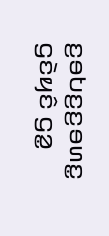ꤢ꤬ꤋꤝꤢ꤬ꤢ꤬ꤋꤛꤢ꤭ ꤞꤢꤧꤟꤢꤨ ꤞꤤ꤭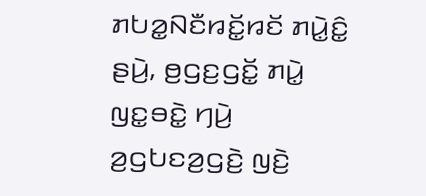ꤊꤝꤤ꤭ꤡꤢꤪꤙꤢꤩ꤭ꤙꤢꤩ ꤊꤣꤧ꤭ꤢꤨ꤭ ꤔꤣꤧ꤬, ꤥ꤬ꤞꤢ꤬ꤞꤢꤩ꤭ ꤊꤣꤧ꤭ ꤜꤢ꤭ꤋꤢꤧ꤭ ꤚꤣꤧ꤬ ꤤ꤬ꤞꤝꤢꤤ꤬ꤞꤢꤧ꤬ ꤜꤢꤧ꤬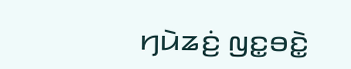ꤚꤣꤧꤘꤢꤦ꤬ ꤜꤢ꤭ꤋꤢꤧ꤭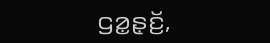ꤞꤤ꤭ꤔ꤫ꤢꤩ꤬,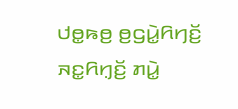ꤓꤥ꤭ꤒꤥ꤬ ꤥ꤬ꤞꤣꤧ꤭ꤖꤚꤢꤩ꤬ ꤏꤢ꤭ꤖꤚ꤫ꤢꤩ꤬ ꤊꤣꤧ꤭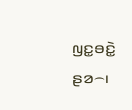ꤜꤢ꤭ꤋꤢꤧ꤭ ꤔꤤ꤮꤯